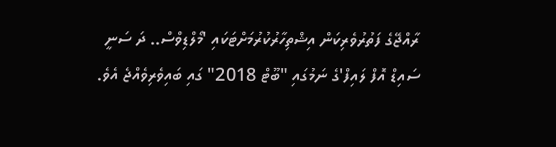ރާއްޖޭގެ ފަތުރުވެރިކަން އިޝްތިހާރުކުރުމަށްޓަކައި 'މޯލްޑިވްސް.. ދަ ސަނީ ސައިޑް އޮފް ލައިފް'ގެ ނަމުގައި "ބޫޓް 2018" ގައި ބައިވެރިވެއްޖެ އެވެ.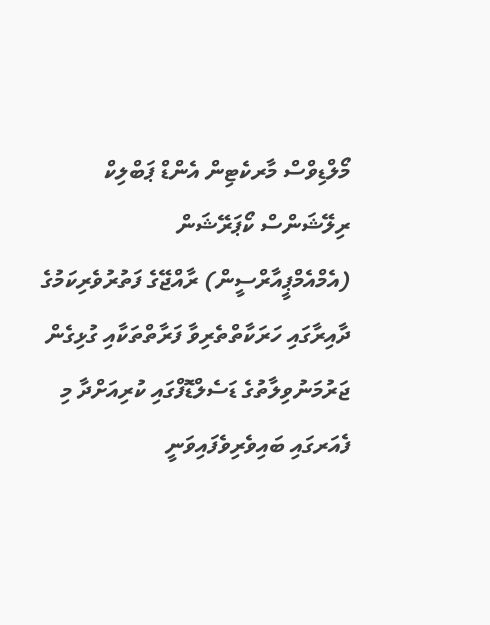މޯލްޑިވްސް މާރކެޓިން އެންޑް ޕަބްލިކް ރިލޭޝަންސް ކޯޕަރޭޝަން (އެމްއެމްޕީއާރްސީން) ރާއްޖޭގެ ފަތުރުވެރިކަމުގެ ދާއިރާގައި ހަރަކާތްތެރިވާ ފަރާތްތަކާއި ގުޅިގެން ޖަރުމަނުވިލާތުގެ ޑަސެލްޑޮފްގައި ކުރިއަށްދާ މި ފެއަރގައި ބައިވެރިވެފައިވަނީ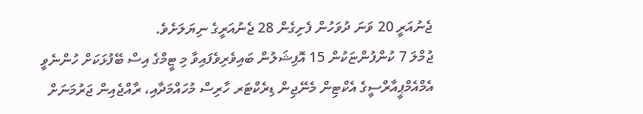ޖެނުއަރީ 20 ވަނަ ދުވަހުން ފެށިގެން 28 ޖެނުއަރީގެ ނިޔަލަށެވެ.
ޖުމްލަ 7 ކުންފުންޏަކުން 15 އޮފިޝަލުން ބައިވެރިވެފައިވާ މި ޓީމްގެ އިސް ބޭފުޅަކަށް ހުންނެވީ އެމްއެމްޕީއާރްސީގެ އެކްޓިން މެނޭޖިން ޑިރެކްޓަރ ހާރިސް މުހައްމަދާއި، ރާއްޖެއިން ޖަރުމަނަށް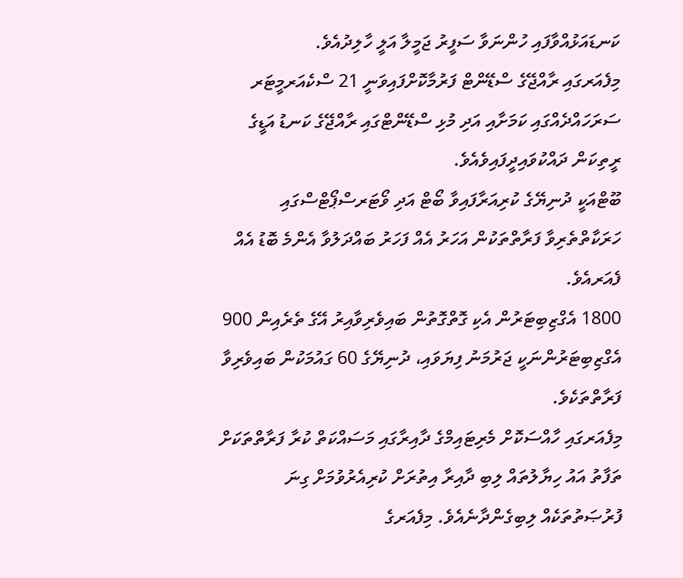ކަނޑައަޅުއްވާފައި ހުންނަވާ ސަފީރު ޖަމީލާ އަލީ ހާލިދުއެވެ.
މިފެއަރގައި ރާއްޖޭގެ ސްޑޭންޓް ފަރުމާކޮށްފައިވަނީ 21 ސްކެއަރމީޓަރ ސަރަހައްދެއްގައި ކަމަށާއި އަދި މުޅި ސްޑޭންޓްގައި ރާއްޖޭގެ ކަނޑު އަޑީގެ ރީތިކަން ދައްކުވައިދީފައިވެއެވެ.
ބޫޓްއަކީ ދުނިޔޭގެ ކުރިއަރާފައިވާ ބޯޓް އަދި ވޯޓަރސްޕޯޓްސްގައި ހަރަކާތްތެރިވާ ފަރާތްތަކުން އަހަރު އެއް ފަހަރު ބައްދަލުވާ އެންމެ ބޮޑު އެއް ފެއަރއެވެ.
1800 އެގްޒިބިޓަރުން އެކި ގޮތްގޮތުން ބައިވެރިވާއިރު އޭގެ ތެރެއިން 900 އެގްޒިބިޓަރުންނަކީ ޖަރުމަނު ފިޔަވައި، ދުނިޔޭގެ 60 ގައުމަކުން ބައިވެރިވާ ފަރާތްތަކެވެ.
މިފެއަރގައި ހާއްސަކޮށް މެރިޓައިމްގެ ދާއިރާގައި މަސައްކަތް ކުރާ ފަރާތްތަކަށް ތަފާތު އައު ހިޔާލުތައް ލިބި ދާއިރާ އިތުރަށް ކުރިއެރުވުމަށް ގިނަ ފުރުޞަތުތަކެއް ލިބިގެންދާނެއެވެ. މިފެއަރގެ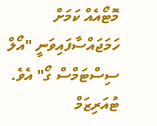މޮޓޯއެއް ކަމަށް ހަމަޖައްސާފައިވަނީ "އޯލް ސިސްޓަމްސް ގޯ" އެވެ.
ޓުއަރިޒަމް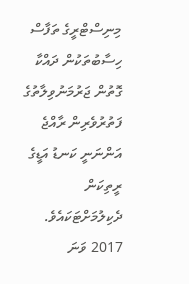މިނިސްޓްރީގެ ތަފާސް ހިސާބުތަކުން ދައްކާ ގޮތުން ޖަރުމަނުވިލާތުގެ ފަތުރުވެރިން ރާއްޖެ އަންނަނީ ކަނޑު އަޑީގެ ރީތިކަން ދެކިލުމަށްޓަކައެވެ.
2017 ވަނަ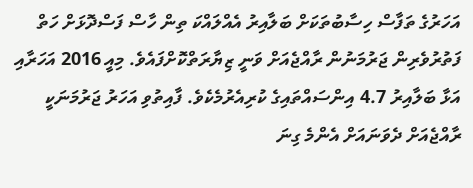އަހަރުގެ ތަފާސް ހިސާބުތަކަށް ބަލާއިރު އެއްލައްކަ ތިން ހާސް ފަސްދޮޅަށް ހަތް ފަތުރުވެރިން ޖަރުމަނުން ރާއްޖެއަށް ވަނީ ޒިޔާރަތްކޮށްފައެވެ. މިއީ 2016 އަހަރާއި އަޅާ ބަލާއިރު 4.7 އިންސައްތައިގެ ކުރިއެރުމެކެވެ. ފާއިތުވި އަހަރު ޖަރުމަނަކީ ރާއްޖެއަށް ދެވަނައަށް އެންމެ ގިނަ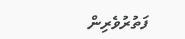ފަތުރުވެރިން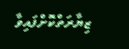ޒިޔާރަތްކޮށްފައިވާ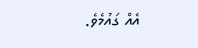އެއް ގައުމެވެ.